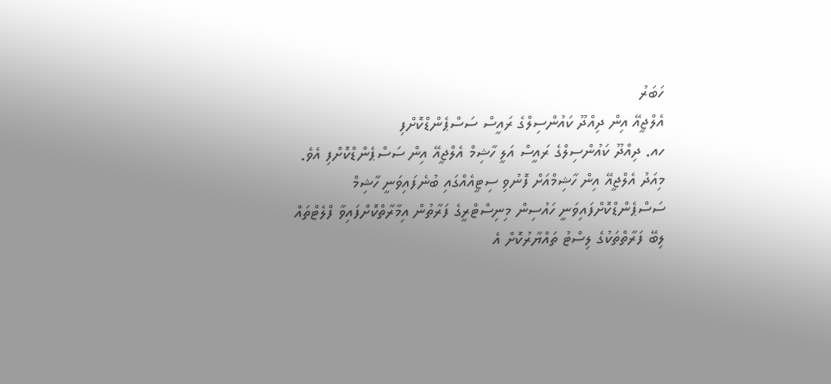ހަބަރު
އެލްޖީއޭ އިން ދިއްދޫ ކައުންސިލްގެ ރައީސް ސަސްޕެންޑްކޮށްފި
ހއ. ދިއްދޫ ކައުންސިލްގެ ރައީސް އަލީ ހާޝިމް އެލްޖީއޭ އިން ސަސްޕެންޑްކޮށްފި އެވެ.
މިއަދު އެލްޖީއޭ އިން ހާޝިމްއަށް ފޮނުވި ސިޓީއެއްގައި ބުނެފައިވަނީ ހާޝިމް ސަސްޕެންޑްކޮށްފައިވަނީ ހައުސިން މިނިސްޓްރީގެ ފަރާތުން އިމާރާތްކޮށްފައިވާ ފްލެޓްތައް ލިބޭ ފަރާތްތަކުގެ ލިސްޓު ތައްޔާރުކޮށް އެ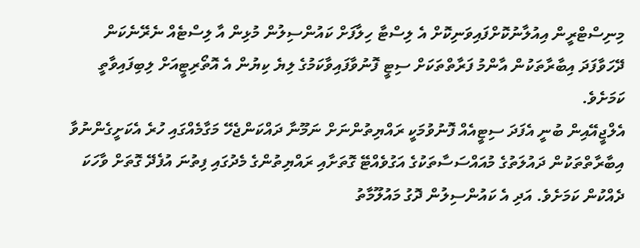މިނިސްޓްރީން އިއުލާނުކޮށްފައިވަނިކޮށް އެ ލިސްޓާ ހިލާފަށް ކައުންސިލުން މުޅިން އާ ލިސްޓެއް ނެރޭނެކަން ދޭހަވާފަދަ އިބާރާތަކުން އާންމު ފަރާތްތަކަށް ސިޓީ ފޮނުވާފައިވާކަމުގެ ލިޔެ ކިޔުން އެ އޮތޯރިޓީއަށް ލިބިފައިވާތީ ކަމަށެވެ.
އެލްޖީއޭއިން ބުނީ އެފަދަ ސިޓީއެއް ފޮނުވުމަކީ ރައްޔިތުންނަށް ނަމޫނާ ދައްކަންޖެހޭ މަގާމެއްގައި ހުރެ އެކަށީގެންނުވާ އިބާރާތްތަކުން ދައުލަތުގެ މުއައްސަސާތަކުގެ އަގުވެއްޓޭ ގޮތަށާއި ރައްޔިތުންގެ މެދުގައި ފިތުނަ އުފެދޭ ގޮތަށް ވާހަކަ ދެއްކުން ކަމަށެވެ. އަދި އެ ކައުންސިލުން ދޮގު މައުލޫމާތު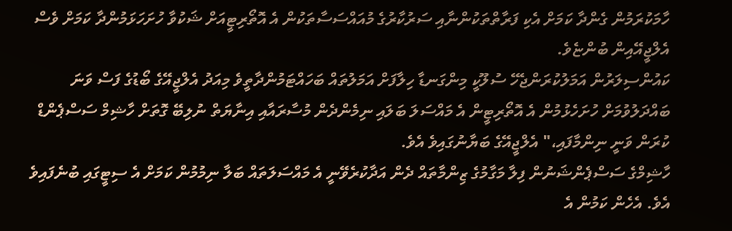ހާމަކުރަމުން ގެންދާ ކަމަށް އެކި ފަރާތްތަކުންނާއި ސަރުކާރުގެ މުއައްސަސާތަކުން އެ އޮތޯރިޓީއަށް ޝަކުވާ ހުށަހަޅަމުންދާ ކަމަށް ވެސް އެލްޖީއޭއިން ބުންޏެވެ.
ކައުންސިލަރުން އަމަލުކުރަންޖެހޭ ސުލޫކީ މިންގަނޑާ ހިލާފަށް އަމަލުތައް ބަހައްޓަމުންދާތީވެ މިއަދު އެލްޖީއޭގެ ބޯޑުގެ ފަސް ވަނަ ބައްދަލުވުމަށް ހުށަހެޅުމުން އެ އޮތޯރިޓީން އެ މައްސަލަ ބަލައި ނިމެންދެން މުސާރައާއި އިނާޔަތް ނުލިބޭ ގޮތަށް ހާޝިމް ސަސްޕެންޑް ކުރަން ވަނީ ނިންމާފައި،" އެލްޖީއޭގެ ބަޔާނުގައިވެ އެވެ.
ހާޝިމްގެ ސަސްޕެންޝަނުން ފިލާ މަގާމުގެ ޒިންމާތައް ދެން އަދާކުރެވޭނީ އެ މައްސަލަތައް ބަލާ ނިމުމުން ކަމަށް އެ ސިޓީގައި ބުނެފައިވެ އެވެ. އެހެން ކަމުން އެ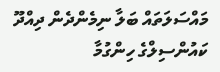މައްސަލަތައް ބަލާ ނިމެންދެން ދިއްދޫ ކައުންސިލްގެ ހިންގުމާ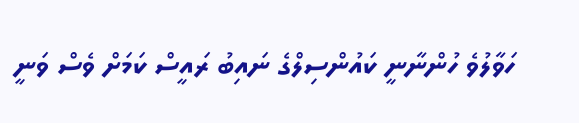ހަވާލުވެ ހުންނާނީ ކައުންސިލްގެ ނައިބު ރައީސް ކަމަށް ވެސް ވަނީ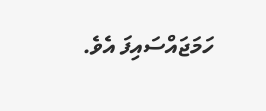ހަމަޖައްސައިފަ އެވެ.